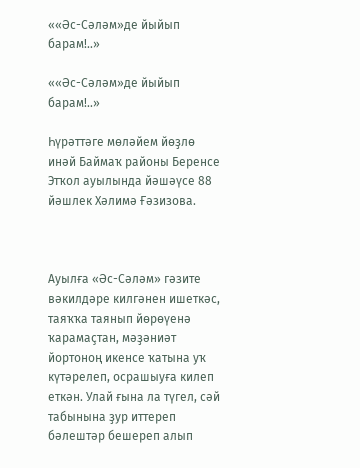««Әс-Сәләм»де йыйып барам!..»

««Әс-Сәләм»де йыйып барам!..»

Һүрәттәге мөләйем йөҙлө инәй Баймаҡ районы Беренсе Этҡол ауылында йәшәүсе 88 йәшлек Хәлимә Ғәзизова.



Ауылға «Әс-Сәләм» гәзите вәкилдәре килгәнен ишеткәс, таяҡҡа таянып йөрөүенә ҡарамаҫтан, мәҙәниәт йортоноң икенсе ҡатына уҡ күтәрелеп, осрашыуға килеп еткән. Улай ғына ла түгел, сәй табынына ҙур иттереп бәлештәр бешереп алып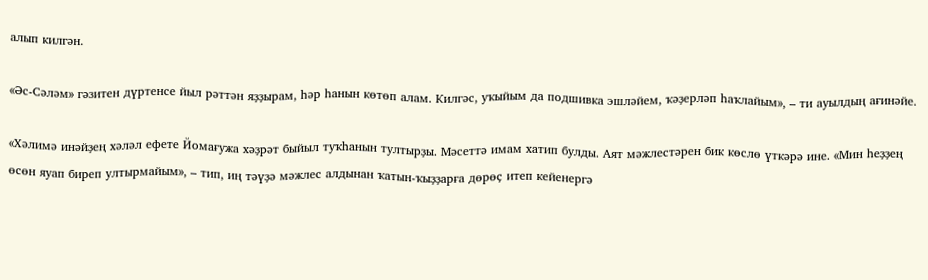алып килгән.

«Әс-Сәләм» гәзитен дүртенсе йыл рәттән яҙҙырам, һәр һанын көтөп алам. Килгәс, уҡыйым да подшивка эшләйем, ҡәҙерләп һаҡлайым», – ти ауылдың ағинәйе.

«Хәлимә инәйҙең хәләл ефете Йомағужа хәҙрәт быйыл туҡһанын тултырҙы. Мәсеттә имам хатип булды. Аят мәжлестәрен бик көслө үткәрә ине. «Мин һеҙҙең өсөн яуап биреп ултырмайым», – тип, иң тәүҙә мәжлес алдынан ҡатын-ҡыҙҙарға дөрөҫ итеп кейенергә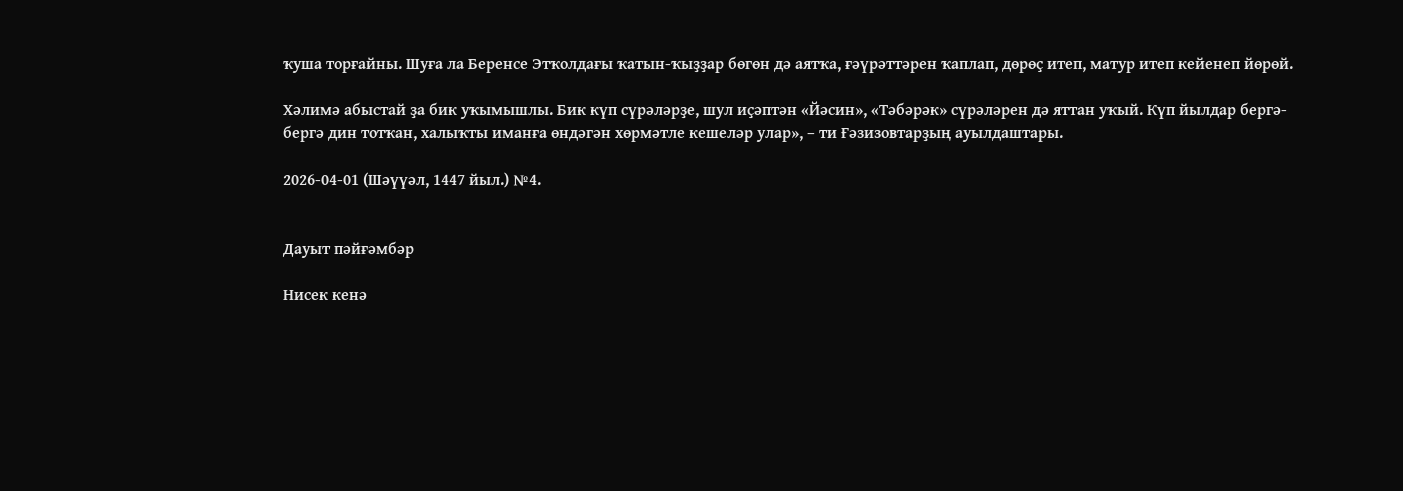ҡуша торғайны. Шуға ла Беренсе Этҡолдағы ҡатын-ҡыҙҙар бөгөн дә аятҡа, ғәүрәттәрен ҡаплап, дөрөҫ итеп, матур итеп кейенеп йөрөй.

Хәлимә абыстай ҙа бик уҡымышлы. Бик күп сүрәләрҙе, шул иҫәптән «Йәсин», «Тәбәрәк» сүрәләрен дә яттан уҡый. Күп йылдар бергә-бергә дин тотҡан, халыҡты иманға өндәгән хөрмәтле кешеләр улар», – ти Ғәзизовтарҙың ауылдаштары.

2026-04-01 (Шәүүәл, 1447 йыл.) №4.


Дауыт пәйғәмбәр

Нисек кенә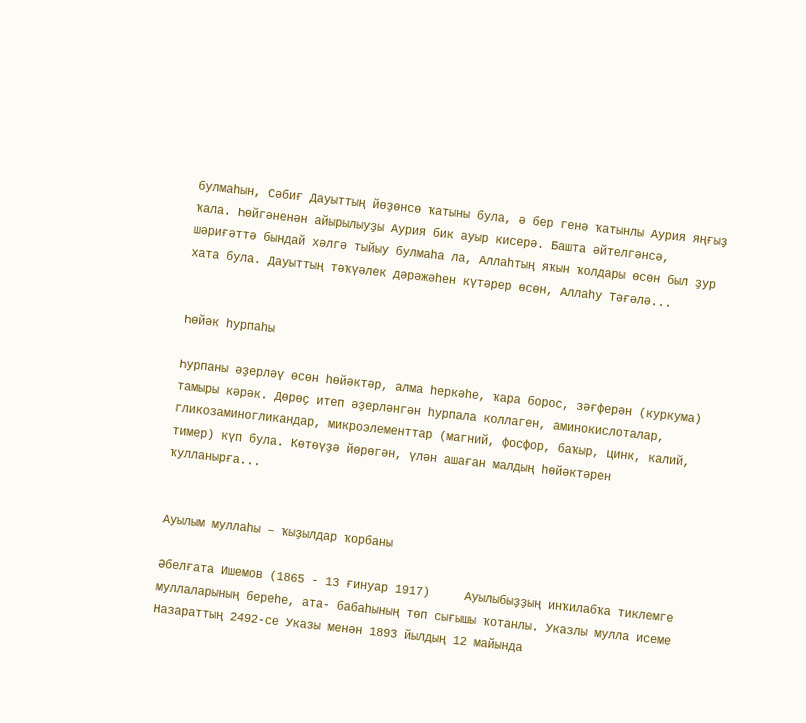булмаһын, Сәбиғ Дауыттың йөҙөнсө ҡатыны була, ә бер генә ҡатынлы Аурия яңғыҙ ҡала. Һөйгәненән айырылыуҙы Аурия бик ауыр кисерә. Башта әйтелгәнсә, шәриғәттә бындай хәлгә тыйыу булмаһа ла, Аллаһтың яҡын ҡолдары өсөн был ҙур хата була. Дауыттың тәҡүәлек дәрәжәһен күтәрер өсөн, Аллаһу Тәғәлә...


Һөйәк һурпаһы

Һурпаны әҙерләү өсөн һөйәктәр, алма һеркәһе, ҡара борос, зәғферән (куркума) тамыры кәрәк. Дөрөҫ итеп әҙерләнгән һурпала коллаген, аминокислоталар, гликозаминогликандар, микроэлементтар (магний, фосфор, баҡыр, цинк, калий, тимер) күп була. Көтөүҙә йөрөгән, үлән ашаған малдың һөйәктәрен ҡулланырға...


Ауылым муллаһы – ҡыҙылдар ҡорбаны

Әбелғата Ишемов (1865 - 13 ғинуар 1917)     Ауылыбыҙҙың инҡилабҡа тиклемге муллаларының береһе, ата- бабаһының төп сығышы ҡотанлы. Указлы мулла исеме Назараттың 2492-се Указы менән 1893 йылдың 12 майында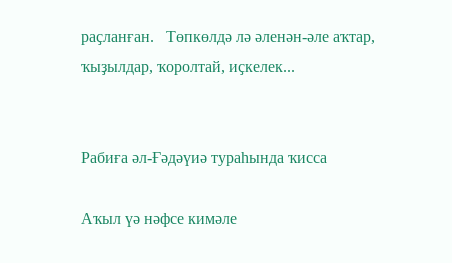раҫланған.   Төпкөлдә лә әленән-әле аҡтар, ҡыҙылдар, ҡоролтай, иҫкелек...


Рабиға әл-Ғәдәүиә тураһында ҡисса

Аҡыл үә нәфсе кимәле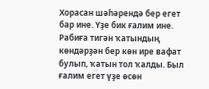Хорасан шәһәрендә бер егет бар ине. Үҙе бик ғалим ине. Рабиға тигән ҡатындың көндәрҙән бер көн ире вафат булып, ҡатын тол ҡалды. Был ғалим егет үҙе өсөн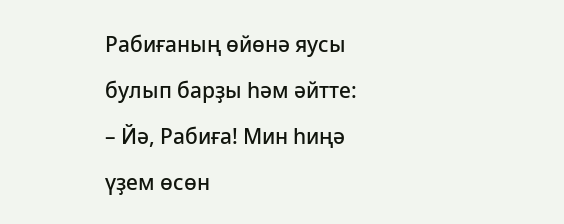Рабиғаның өйөнә яусы булып барҙы һәм әйтте: – Йә, Рабиға! Мин һиңә үҙем өсөн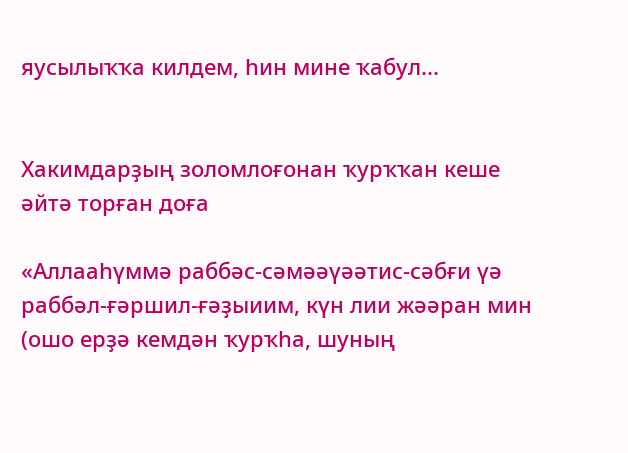яусылыҡҡа килдем, һин мине ҡабул...


Хакимдарҙың золомлоғонан ҡурҡҡан кеше әйтә торған доға

«Аллааһүммә раббәс-сәмәәүәәтис-сәбғи үә раббәл-ғәршил-ғәҙыиим, күн лии жәәран мин (ошо ерҙә кемдән ҡурҡһа, шуның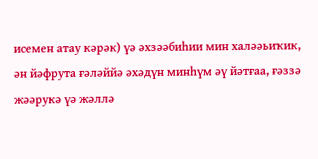исемен атау кәрәк) үә әхзәәбиһии мин халәәьиҡик, ән йәфрута ғәләййә әхәдүн минһүм әү йәтғаа, ғәззә жәәрукә үә жәллә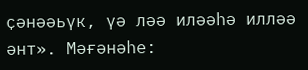ҫәнәәьүк, үә ләә иләәһә илләә әнт». Мәғәнәһе: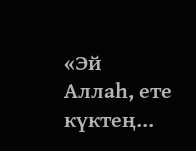«Эй Аллаһ, ете күктең...